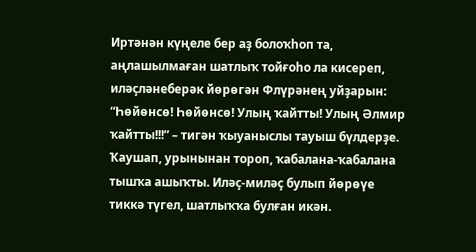Иртәнән күңеле бер аҙ болоҡһоп та, аңлашылмаған шатлыҡ тойғоһо ла кисереп, иләҫләнеберәк йөрөгән Флүрәнең уйҙарын: “Һөйөнсө! Һөйөнсө! Улың ҡайтты! Улың Әлмир ҡайтты!!!” – тигән ҡыуаныслы тауыш бүлдерҙе. Ҡаушап, урынынан тороп, ҡабалана-ҡабалана тышҡа ашыҡты. Иләҫ-миләҫ булып йөрөүе тиккә түгел, шатлыҡҡа булған икән.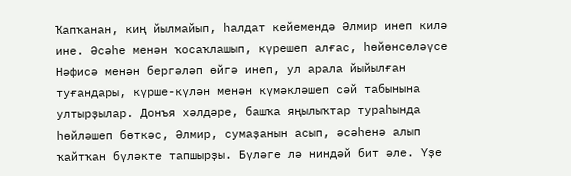Ҡапҡанан, киң йылмайып, һалдат кейемендә Әлмир инеп килә ине. Әсәһе менән ҡосаҡлашып, күрешеп алғас, һөйөнсөләүсе Нәфисә менән бергәләп өйгә инеп, ул арала йыйылған туғандары, күрше-күлән менән күмәкләшеп сәй табынына ултырҙылар. Донъя хәлдәре, башҡа яңылыҡтар тураһында һөйләшеп бөткәс, Әлмир, сумаҙанын асып, әсәһенә алып ҡайтҡан бүләкте тапшырҙы. Бүләге лә ниндәй бит әле. Үҙе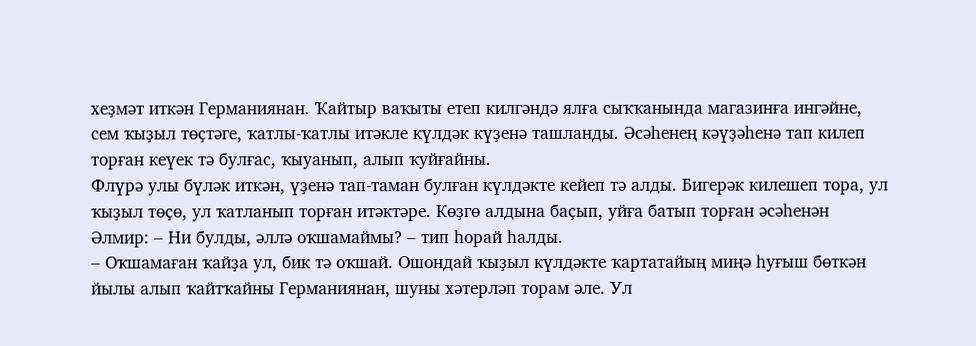хеҙмәт иткән Германиянан. Ҡайтыр ваҡыты етеп килгәндә ялға сыҡҡанында магазинға ингәйне, сем ҡыҙыл төҫтәге, ҡатлы-ҡатлы итәкле күлдәк күҙенә ташланды. Әсәһенең кәүҙәһенә тап килеп торған кеүек тә булғас, ҡыуанып, алып ҡуйғайны.
Флүрә улы бүләк иткән, үҙенә тап-таман булған күлдәкте кейеп тә алды. Бигерәк килешеп тора, ул ҡыҙыл төҫө, ул ҡатланып торған итәктәре. Көҙгө алдына баҫып, уйға батып торған әсәһенән Әлмир: – Ни булды, әллә оҡшамаймы? – тип һорай һалды.
– Оҡшамаған ҡайҙа ул, бик тә оҡшай. Ошондай ҡыҙыл күлдәкте ҡартатайың миңә һуғыш бөткән йылы алып ҡайтҡайны Германиянан, шуны хәтерләп торам әле. Ул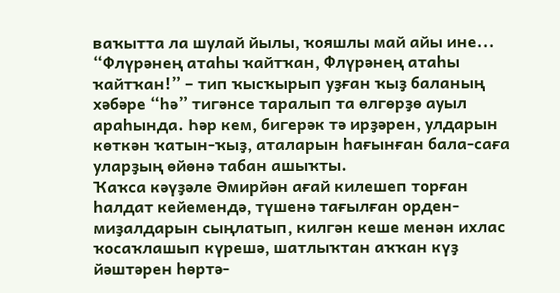ваҡытта ла шулай йылы, ҡояшлы май айы ине...
“Флүрәнең атаһы ҡайтҡан, Флүрәнең атаһы ҡайтҡан!” – тип ҡысҡырып уҙған ҡыҙ баланың хәбәре “һә” тигәнсе таралып та өлгөрҙө ауыл араһында. Һәр кем, бигерәк тә ирҙәрен, улдарын көткән ҡатын-ҡыҙ, аталарын һағынған бала-саға уларҙың өйөнә табан ашыҡты.
Ҡаҡса кәүҙәле Әмирйән ағай килешеп торған һалдат кейемендә, түшенә тағылған орден-миҙалдарын сыңлатып, килгән кеше менән ихлас ҡосаҡлашып күрешә, шатлыҡтан аҡҡан күҙ йәштәрен һөртә-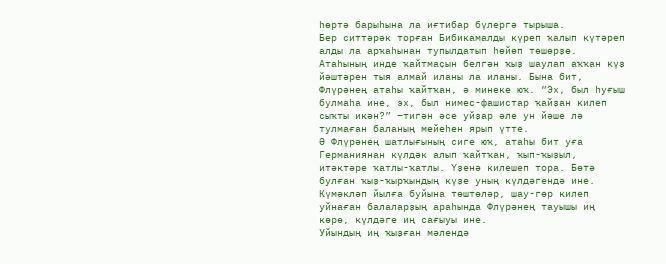һөртә барыһына ла иғтибар бүлергә тырыша.
Бер ситтәрәк торған Бибикамалды күреп ҡалып күтәреп алды ла арҡаһынан тупылдатып һөйөп төшөрҙө. Атаһының инде ҡайтмаҫын белгән ҡыҙ шаулап аҡҡан күҙ йәштәрен тыя алмай иланы ла иланы. Бына бит, Флүрәнең атаһы ҡайтҡан, ә минеке юҡ. “Эх, был һуғыш булмаһа ине, эх, был нимес-фашистар ҡайҙан килеп сыҡты икән?” –тигән әсе уйҙар әле ун йәше лә тулмаған баланың мейеһен ярып үтте.
Ә Флүрәнең шатлығының сиге юҡ, атаһы бит уға Германиянан күлдәк алып ҡайтҡан, ҡып-ҡыҙыл, итәктәре ҡатлы-ҡатлы. Үҙенә килешеп тора. Бөтә булған ҡыҙ-ҡырҡындың күҙе уның күлдәгендә ине. Күмәкләп йылға буйына төштөләр, шау-гөр килеп уйнаған балаларҙың араһында Флүрәнең тауышы иң көрө, күлдәге иң сағыуы ине.
Уйындың иң ҡыҙған мәлендә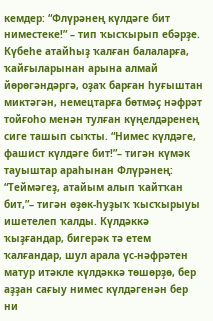кемдер: “Флүрәнең күлдәге бит ниместеке!” – тип ҡысҡырып ебәрҙе. Күбеһе атайһыҙ ҡалған балаларға, ҡайғыларынан арына алмай йөрөгәндәргә, оҙаҡ барған һуғыштан миктәгән, немецтарға бөтмәҫ нәфрәт тойғоһо менән тулған күңелдәренең сиге ташып сыҡты. “Нимес күлдәге, фашист күлдәге бит!”– тигән күмәк тауыштар араһынан Флүрәнең: “Теймәгеҙ, атайым алып ҡайтҡан бит,”– тигән өҙөк-һуҙыҡ ҡысҡырыуы ишетелеп ҡалды. Күлдәккә ҡыҙғандар, бигерәк тә етем ҡалғандар, шул арала үс-нәфрәтен матур итәкле күлдәккә төшөрҙө, бер аҙҙан сағыу нимес күлдәгенән бер ни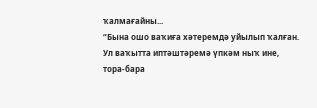ҡалмағайны...
“Бына ошо ваҡиға хәтеремдә уйылып ҡалған. Ул ваҡытта иптәштәремә үпкәм ныҡ ине, тора-бара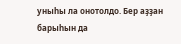уныһы ла онотолдо. Бер аҙҙан барыһын да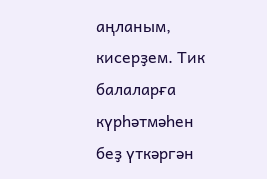аңланым, кисерҙем. Тик балаларға күрһәтмәһен беҙ үткәргән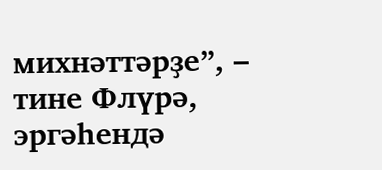михнәттәрҙе”, – тине Флүрә, эргәһендә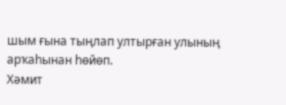шым ғына тыңлап ултырған улының арҡаһынан һөйөп.
Хәмит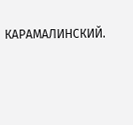КАРАМАЛИНСКИЙ.